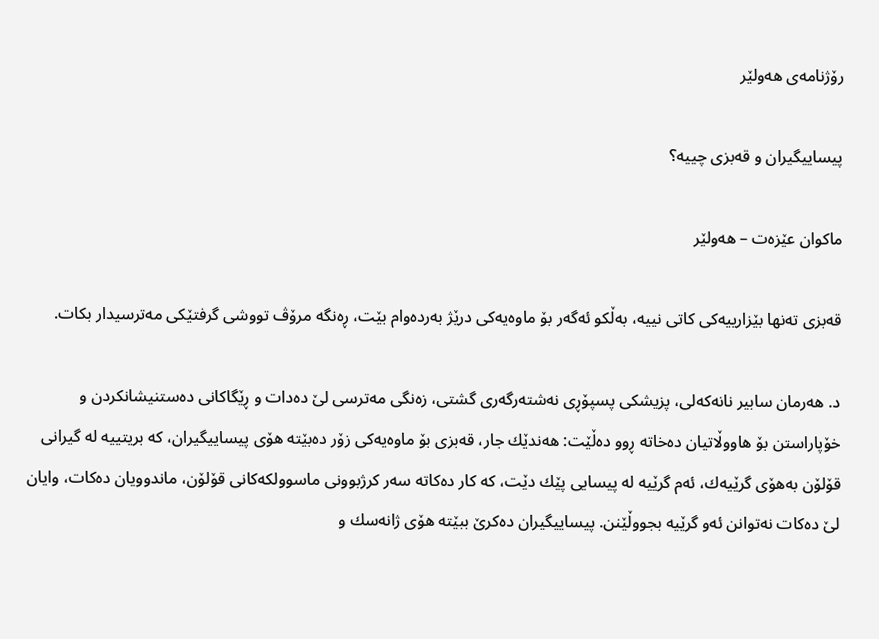رۆژنامەی ھەولێر

پیساییگیران و قەبزی چییە؟

ماكوان عێزه‌‌ت – هەولێر

قەبزی تەنها بێزارییەکی کاتی نییە، بەڵکو ئەگەر بۆ ماوەیەکی درێژ بەردەوام بێت، ڕەنگە مرۆڤ تووشی گرفتێکی مەترسیدار بکات.

د. هەرمان سابیر نانەکەلی، پزیشکی پسپۆڕی نەشتەرگەری گشتی، زەنگی مەترسی لێ دەدات و ڕێگاکانی دەستنیشانکردن و خۆپاراستن بۆ هاووڵاتیان دەخاتە ڕوو دەڵێت: هەندێك جار، قەبزی بۆ ماوەیەكی زۆر دەبێتە هۆی پیساییگیران، كە بریتییە لە گیرانی قۆلۆن بەهۆی گرێیەك، ئەم گرێیە لە پیسایی پێك دێت، كە كار دەكاتە سەر كرژبوونی ماسوولكەكانی قۆلۆن، ماندوویان دەكات، وایان لێ دەكات نەتوانن ئەو گرێیە بجووڵێنن. پیساییگیران دەكرێ ببێتە هۆی ژانەسك و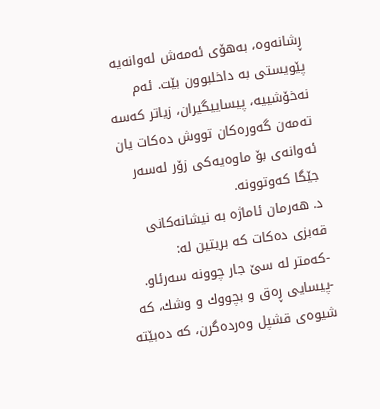ڕشانەوە، بەهۆی ئەمەش لەوانەیە پێویستی بە داخلبوون بێت. ئەم نەخۆشییە، پیساییگیران، زیاتر كەسە تەمەن گەورەكان تووش دەکات یان ئەوانەی بۆ ماوەیەكی زۆر لەسەر جێگا كەوتوونە.
د. هەرمان ئاماژە بە نیشانەكانی قەبزی دەكات كە بریتین لە:
-كەمتر لە سێ جار چوونە سەرئاو.
-پیسایی ڕەق و بچووك و وشك، كە شیوەی قشپل وەردەگرن، كە دەبێتە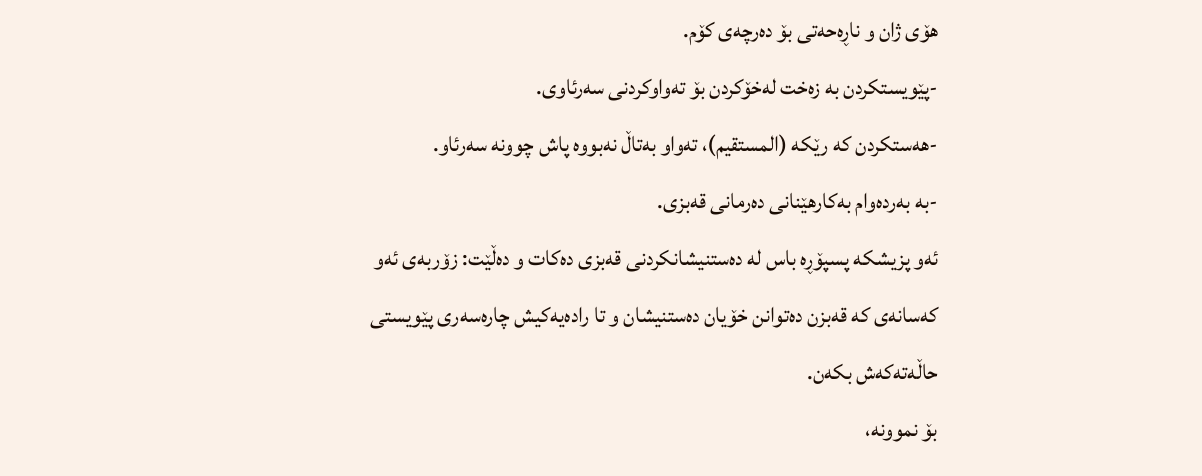هۆی ژان و ناڕەحەتی بۆ دەرچەی كۆم.
-پێویستكردن بە زەخت لەخۆكردن بۆ تەواوكردنی سەرئاوی.
-هەستكردن كە رێكە (المستقیم)، تەواو بەتاڵ نەبووە پاش چوونە سەرئاو.
-بە بەردەوام بەكارهێنانی دەرمانی قەبزی.
ئەو پزیشكە پسپۆڕە باس لە دەستنیشانكردنی قەبزی دەكات و دەڵێت: زۆربەی ئەو كەسانەی كە قەبزن دەتوانن خۆیان دەستنیشان و تا رادەیەكیش چارەسەری پێویستی حاڵەتەكەش بكەن.
بۆ نموونە،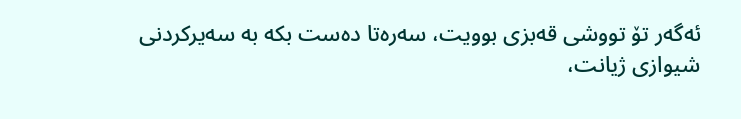ئەگەر تۆ تووشی قەبزی بوویت، سەرەتا دەست بكە بە سەیركردنی شیوازی ژیانت،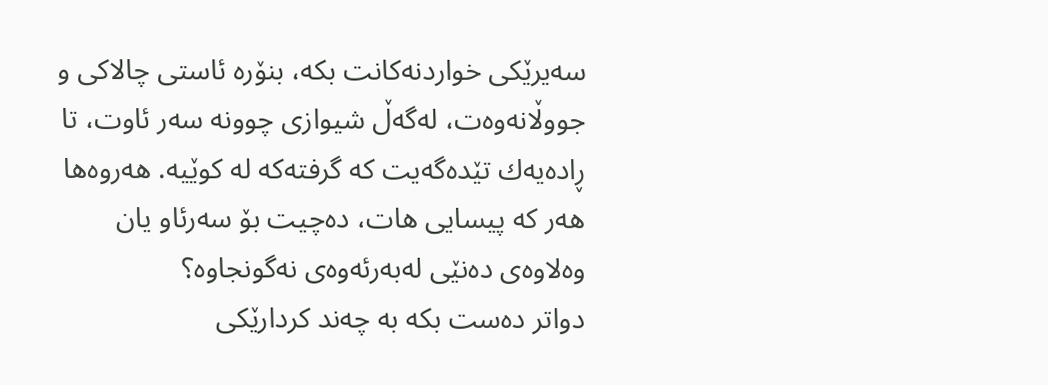سەیرێكی خواردنەكانت بكە، بنۆرە ئاستی چالاكی و جووڵانەوەت، لەگەڵ شیوازی چوونە سەر ئاوت، تا ڕادەیەك تێدەگەیت كە گرفتەكە لە كوێیە. هەروەها هەر كە پیسایی هات، دەچیت بۆ سەرئاو یان وەلاوەی دەنێی لەبەرئەوەی نەگونجاوە؟
دواتر دەست بكە بە چەند كردارێكی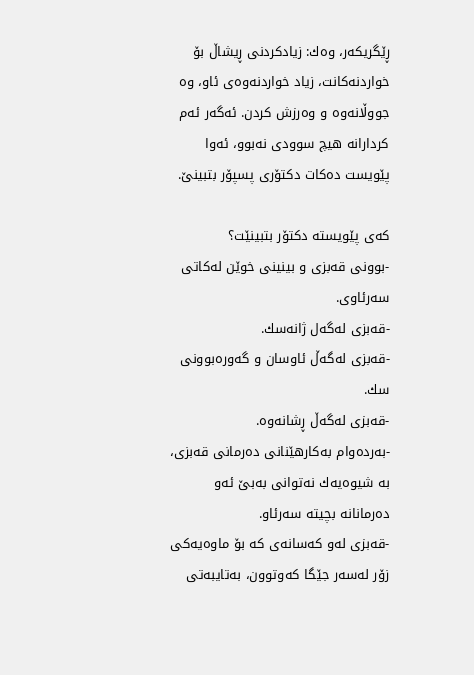ڕێگریكەر، وەك: زیادكردنی ڕیشاڵ بۆ خواردنەكانت، زیاد خواردنەوەی ئاو، وە جووڵانەوە و وەرزش كردن. ئەگەر ئەم كردارانە هیچ سوودی نەبوو، ئەوا پێویست دەكات دكتۆری پسپۆر بتبینێ.

كەی پێویستە دكتۆر بتبینێت؟
-بوونی قەبزی و بینینی خوێن لەكاتی سەرئاوی.
-قەبزی لەگەل ژانەسك.
-قەبزی لەگەڵ ئاوسان و گەورەبوونی سك.
-قەبزی لەگەڵ ڕشانەوە.
-بەردەوام بەكارهێنانی دەرمانی قەبزی، بە شیوەیەك نەتوانی بەبێ ئەو دەرمانانە بچیتە سەرئاو.
-قەبزی لەو كەسانەی كە بۆ ماوەیەكی زۆر لەسەر جێگا كەوتوون، بەتایبەتی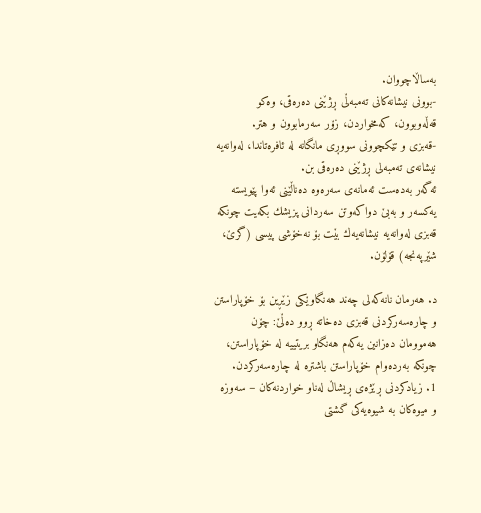بەساڵاچووان.
-بوونی نیشانەكانی تەمبەڵی ڕژێنی دەرەقی، وەكو قەڵەوبوون، كەمخواردن، زۆر سەرمابوون و هتر.
-قەبزی و تێكچوونی سووڕی مانگانە لە ئافرەتاندا، لەوانەیە نیشانەی تەمبەلی ڕژێنی دەرەقی بن.
ئەگەر بەدەست ئەمانەی سەرەوە دەناڵێنی ئەوا پێویستە یەكسەر و بەبێ دواكەوتن سەردانی پزیشك بكەیت چونكە قەبزی لەوانەیە نیشانەیەك بێت بۆ نەخۆشی پیسی (گرێ، شێرپەنجە) قۆلۆن.

د. هەرمان نانەکەلی چەند هەنگاوێکی زێڕین بۆ خۆپاراستن و چارەسەرکردنی قەبزی دەخاتە ڕوو دەڵێ: چۆن هەموومان دەزانین یەكەم هەنگاو بریتییە لە خۆپاراستن، چونكە بەردەوام خۆپاراستن باشترە لە چارەسەركردن.
1. زیادكردنی ڕێژەی ڕیشاڵ لەناو خواردنەكان – سەوزە و میوەكان بە شیوەیەكی گشتی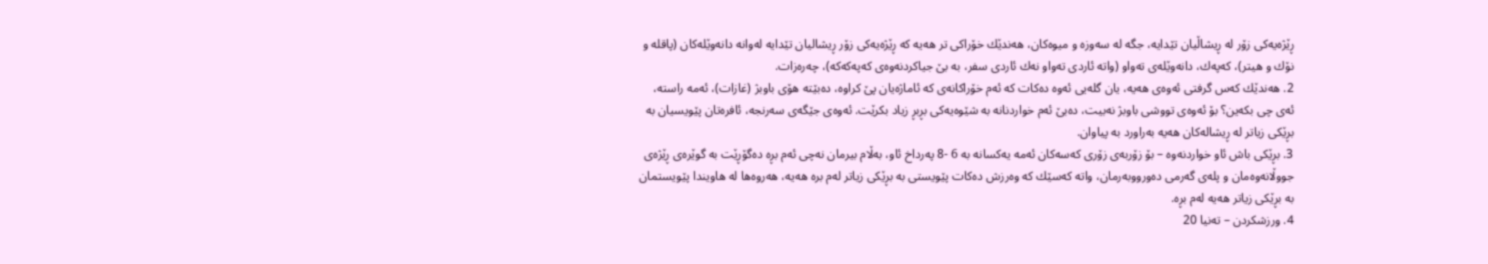ڕێژەیەكی زۆر لە ڕیشاڵیان تێدایە، جگە لە سەوزە و میوەكان، هەندێك خۆراكی تر هەیە كە ڕێژەیەكی زۆر ڕیشالیان تێدایە لەوانە دانەوێلەكان (پاقلە و نۆك و هیتر)، كەپەك، دانەوێلەی تەواو (واتە ئاردی تەواو نەك ئاردی سفر، بە بێ جیاكردنەوەی كەپەكەكە)، چەرەزات.
2. هەندێك كەس گرفتی ئەوەی هەیە، یان گلەیی ئەوە دەكات كە ئەم خۆراكانەی كە ئاماژەیان پێ كراوە، دەبێتە هۆی باوبژ (غازات)، ئەمە راستە، ئەی چی بكەین؟ بۆ ئەوەی تووشی باوبژ نەبیت، دەبێ ئەم خواردنانە بە شێوەیەكی بڕبڕ زیاد بكرێت. ئەوەی جێگەی سەرنجە، ئافرەتان پێویسیان بە بڕێكی زیاتر لە ڕیشالەكان هەیە بەراورد بە پیاوان.
3. بڕێكی باش ئاو خواردنەوە – بۆ زۆربەی زۆری كەسەكان ئەمە یەكسانە بە 6 -8 پەرداخ ئاو، بەڵام بیرمان نەچی ئەم بڕە دەگۆڕێت بە گوێرەی ڕێژەی جووڵانەوەمان و پلەی گەرمی دەورووبەرمان، واتە كەسێك كە وەرزش دەكات پێویستی بە بڕێكی زیاتر لەم برە هەیە، هەروەها لە هاویندا پێویستمان بە بڕێكی زیاتر هەیە لەم بڕە.
4. ورزشكردن – تەنیا 20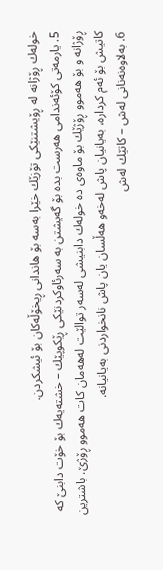خولەك ڕۆژانە لە ڕۆیشتنێكی تۆزێك خێرا بەسە بۆ هاندانی ڕیخۆڵەكان بۆ ئیشكردن.
5. یارمەتی كۆئەندامی هەرست بدە بۆ گەیشتن بە سەرئاوکردنێكی ڕێكوپێك – خشتەیەك بۆ خۆت دابنێ كە ڕۆژانە و بۆ هەموو ڕۆژێك بۆ ماوەی دە خولەك دابنیشی لەسەر توالێت لەهەمان كات هەموو ڕۆژێ. باشترین كاتیش بۆ ئەم كردارە، بەیانیان پاش لەخەو هەڵسان یان پاش نانخواردنی بەیانیانە.
6. بەلاوەنەنانی لەش – كاتێك لەش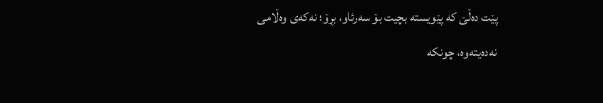پێت دەڵێ كە پێویستە بچیت بۆ سەرئاو، بڕۆ؛ نەكەی وەڵامی نەدەیتەوە، چونكە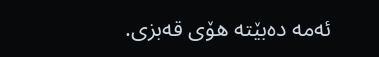ئەمە دەبێتە هۆی قەبزی.